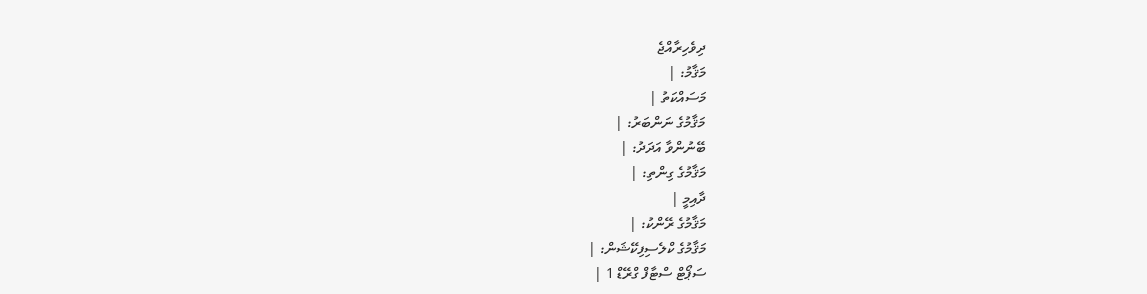ދިވެހިރާއްޖެ
މަޤާމު: |
މަސައްކަތު |
މަޤާމުގެ ނަންބަރު: |
ބޭނުންވާ އަދަދު: |
މަޤާމުގެ ގިންތި: |
ދާއިމީ |
މަޤާމުގެ ރޭންކު: |
މަޤާމުގެ ކްލެސިފިކޭޝަން: |
ސަޕޯޓް ސްޓާފް ގްރޭޑް 1 |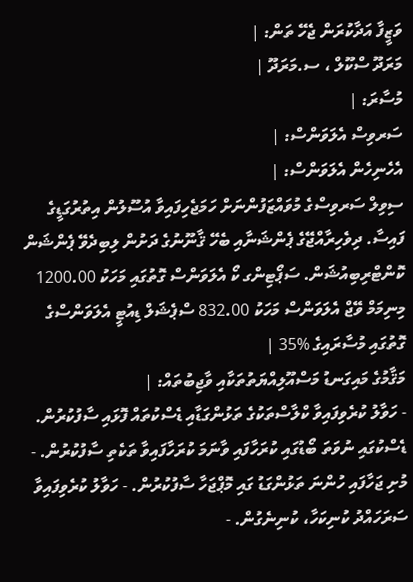ވަޒީފާ އަދާކުރަން ޖެހޭ ތަން: |
މަރަދޫ ސްކޫލް ، ސ.މަރަދޫ |
މުސާރަ: |
ސަރވިސް އެލަވަންސް: |
އެހެނިހެން އެލަވަންސް: |
ސިވިލް ސަރވިސްގެ މުވައްޒަފުންނަށް ހަމަޖެހިފައިވާ އުސޫލުން އިތުރުގަޑީގެ ފައިސާ. ދިވެހިރާއްޖޭގެ ޕެންޝަނާއި ބެހޭ ޤާނޫނުގެ ދަށުން ލިބިދެވޭ ޕެންޝަން ކޮންޓްރިބިއުޝަން. ސަޕޯޓިންގ ކޯ އެލަވަންސް ގޮތުގައި މަހަކު 1200.00 މިނިމަމް ވޭޖް އެލަވަންސް މަހަކު 832.00 ސްޕެޝަލް ޑިއުޓީ އެލަވަންސްގެ ގޮތުގައި މުސާރައިގެ %35 |
މަޤާމުގެ މައިގަނޑު މަސްއޫލިއްޔަތުތަކާއި ވާޖިބުތައް: |
- ހަވާލު ކުރެވިފައިވާ ކްލާސްތަކުގެ ތަޅުންގަޑާއި ޑެސްކުތައް ފޮޅައި ސާފުކުރުން. ޑެސްކުގައި ނުވަތަ ބޯޑުގައި ކުރަހާފައި ވާނަމަ ކުރަހާފައިވާ ތަކެތި ސާފުކުރުން. - މުށި ޖަހާފައި ހުންނަ ތަޅުންގަޑު ގައި މޮޕްޖަހާ ސާފުކުރުން. - ހަވާލު ކުރެވިފައިވާ ސަރަހައްދު ކުނިކަހާ، ކުނިނެގުން. -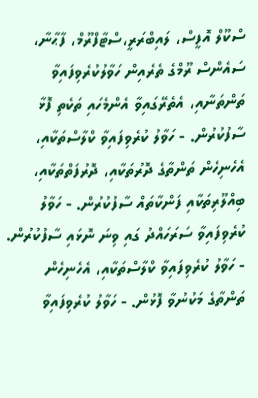ސްކޫލް އޮފީސް، ލައިބްރަރީ،ސްޓާފްރޫމް، ފާޙާނާ، ސައެންސް ރޫމްގެ ތެރެއިން ހަވާލުކުރެވިފައިވާ ތަންތަނާއި، އެތެރޭގައިވާ އެންމެހައި ތަކެތި ފޮޅާ ސާފުކުރުން. - ހަވާލު ކުރެވިފައިވާ ކްލާސްތަކާއި، އެހެނިހެން ތަންތާގެ ދޮރުތަކާއި، ދޮރުފަތްތަކާއި، ބިއްލޫރިތަކާއި ފަންކާތައް ސާފުކުރުން. - ހަވާލު ކުރެވިފައިވާ ސަރަހައްދު ގައި ވިނަ ނޮޅައި ސާފުކުރުން. - ހަވާލު ކުރެވިފައިވާ ކްލާސްތަކާއި، އެހެނިހެން ތަންތާގެ މަކުނުވާ ފޮޅުން. - ހަވާލު ކުރެވިފައިވާ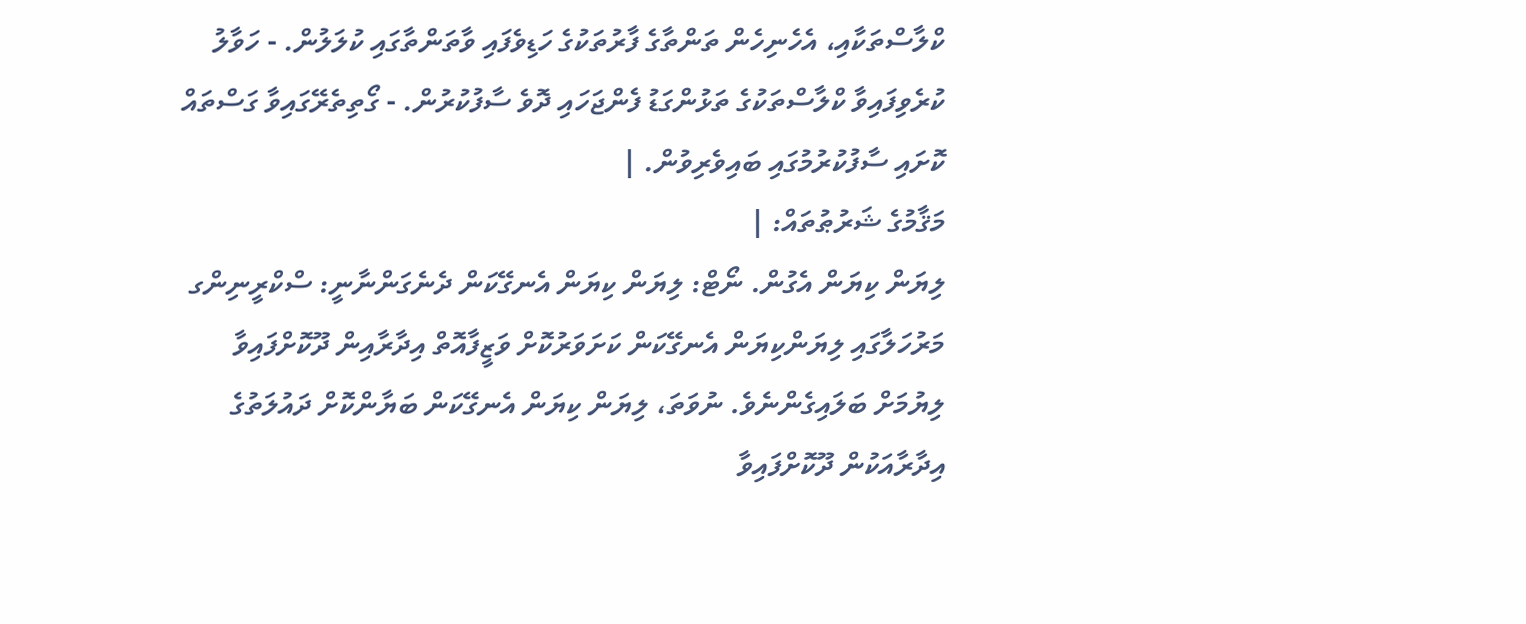ކްލާސްތަކާއި، އެހެނިހެން ތަންތާގެ ފާރުތަކުގެ ހަޑިވެފައި ވާތަންތާގައި ކުލަލުން. - ހަވާލު ކުރެވިފައިވާ ކްލާސްތަކުގެ ތަޅުންގަޑު ފެންޖަހައި ދޮވެ ސާފުކުރުން. - ގޯތިތެރޭގައިވާ ގަސްތައް ކޮށައި ސާފުކުރުމުގައި ބައިވެރިވުން. |
މަޤާމުގެ ޝަރުޠުތައް: |
ލިޔަން ކިޔަން އެގުން. ނޯޓް: ލިޔަން ކިޔަން އެނގޭކަން ދެނެގަންނާނީ: ސްކްރީނިންގ މަރުހަލާގައި ލިޔަންކިޔަން އެނގޭކަން ކަށަވަރުކޮށް ވަޒީފާއޮތް އިދާރާއިން ދޫކޮށްފައިވާ ލިޔުމަށް ބަލައިގެންނެވެ. ނުވަތަ، ލިޔަން ކިޔަން އެނގޭކަން ބަޔާންކޮށް ދައުލަތުގެ އިދާރާއަކުން ދޫކޮށްފައިވާ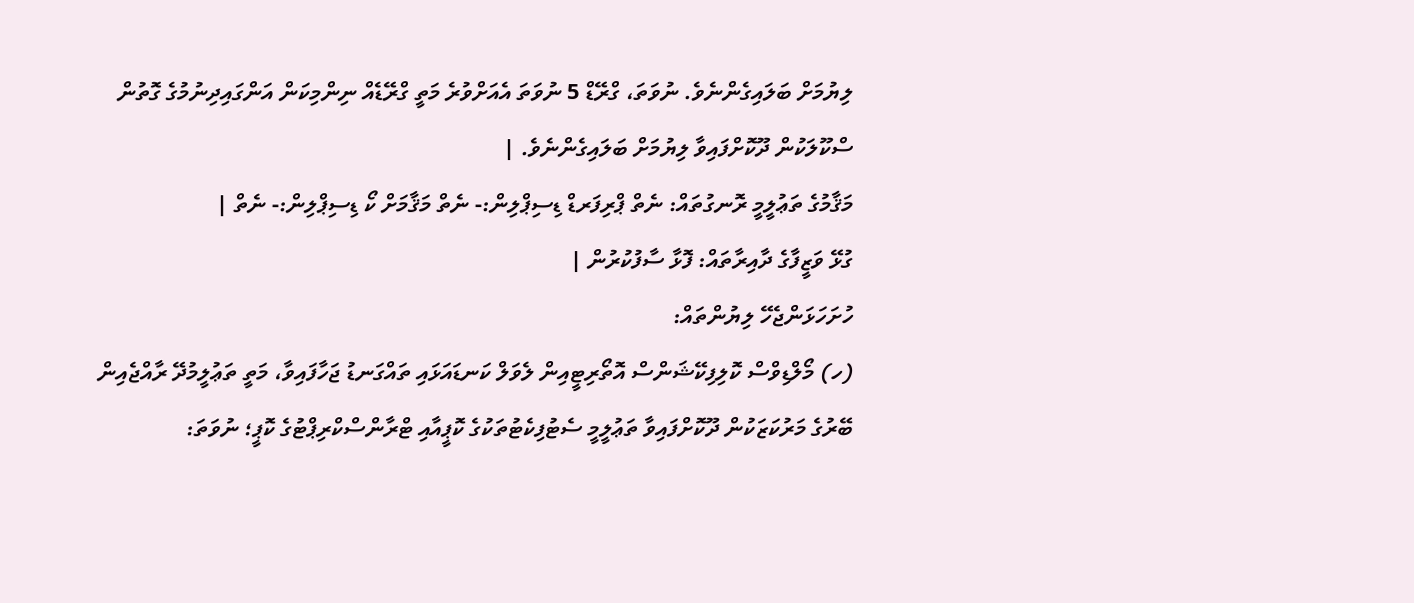ލިޔުމަށް ބަލައިގެންނެވެ. ނުވަތަ، ގްރޭޑް 5 ނުވަތަ އެއަށްވުރެ މަތީ ގްރޭޑެއް ނިންމިކަން އަންގައިދިނުމުގެ ގޮތުން ސްކޫލަކުން ދޫކޮށްފައިވާ ލިޔުމަށް ބަލައިގެންނެވެ. |
މަޤާމުގެ ތަޢުލީމީ ރޮނގުތައް: ނެތް ޕްރިފަރޑް ޑިސިޕްލިން:- ނެތް މަޤާމަށް ކޯ ޑިސިޕްލިން:- ނެތް |
ގުޅޭ ވަޒީފާގެ ދާއިރާތައް: ފޮޅާ ސާފުކުރުން |
ހުށަހަޅަންޖެހޭ ލިޔުންތައް:
(ހ) މޯލްޑިވްސް ކޮލިފިކޭޝަންސް އޮތޯރިޓީއިން ލެވަލް ކަނޑައަޅައި ތައްގަނޑު ޖަހާފައިވާ، މަތީ ތަޢުލީމުދޭ ރާއްޖެއިން ބޭރުގެ މަރުކަޒަކުން ދޫކޮށްފައިވާ ތަޢުލީމީ ސެޓުފިކެޓުތަކުގެ ކޮޕީއާއި ޓްރާންސްކްރިޕްޓުގެ ކޮޕީ؛ ނުވަތަ: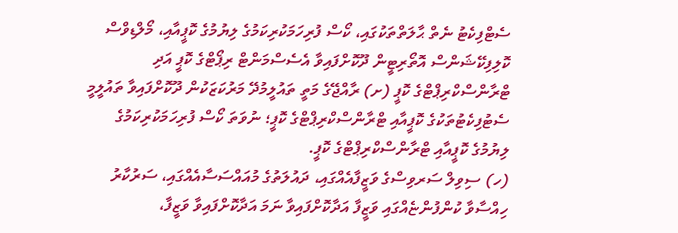ސެޓްފިކެޓު ނެތް ޙާލަތްތަކުގައި، ކޯސް ފުރިހަމަކުރިކަމުގެ ލިޔުމުގެ ކޮޕީއާއި، މޯލްޑިވްސް ކޮލިފިކޭޝަންސް އޮތޯރިޓީން ދޫކޮށްފައިވާ އެސެސްމަންޓް ރިޕޯޓްގެ ކޮޕީ އަދި ޓްރާންސްކްރިޕްޓްގެ ކޮޕީ (ށ) ރާއްޖޭގެ މަތީ ތައުލީމުދޭ މަރުކަޒަކުން ދޫކޮށްފައިވާ ތައުލީމީ ސެޓުފިކެޓުތަކުގެ ކޮޕީއާއި ޓްރާންސްކްރިޕްޓްގެ ކޮޕީ؛ ނުވަތަ ކޯސް ފުރިހަމަކުރިކަމުގެ ލިޔުމުގެ ކޮޕީއާއި ޓްރާންސްކްރިޕްޓްގެ ކޮޕީ.
(ހ) ސިވިލް ސަރވިސްގެ ވަޒީފާއެއްގައި، ދައުލަތުގެ މުއައްސަސާއެއްގައި، ސަރުކާރު ހިއްސާވާ ކުންފުންޏެއްގައި ވަޒީފާ އަދާކޮށްފައިވާ ނަމަ އަދާކޮށްފައިވާ ވަޒީފާ،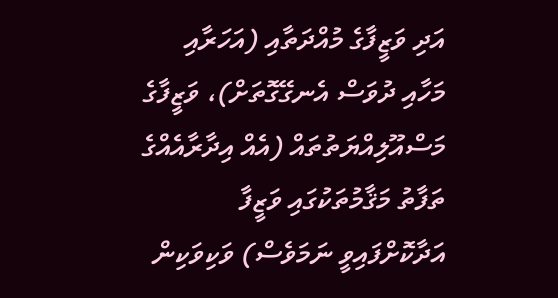އަދި ވަޒީފާގެ މުއްދަތާއި (އަހަރާއި މަހާއި ދުވަސް އެނގޭގޮތަށް)، ވަޒީފާގެ މަސްއޫލިއްޔަތުތައް (އެއް އިދާރާއެއްގެ ތަފާތު މަޤާމުތަކުގައި ވަޒީފާ އަދާކޮށްފައިވީ ނަމަވެސް) ވަކިވަކިން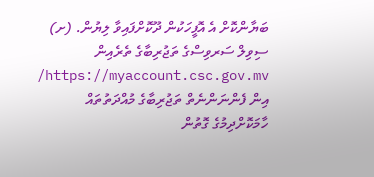ބަޔާންކޮށް އެ އޮފީހަކުން ދޫކޮށްފައިވާ ލިޔުން. (ށ) ސިވިލް ސަރވިސްގެ ތަޖުރިބާގެ ތެރެއިން https://myaccount.csc.gov.mv/ އިން ފެންނަންނެތް ތަޖުރިބާގެ މުއްދަތުތައް ހާމަކޮށްދިމުގެ ގޮތުން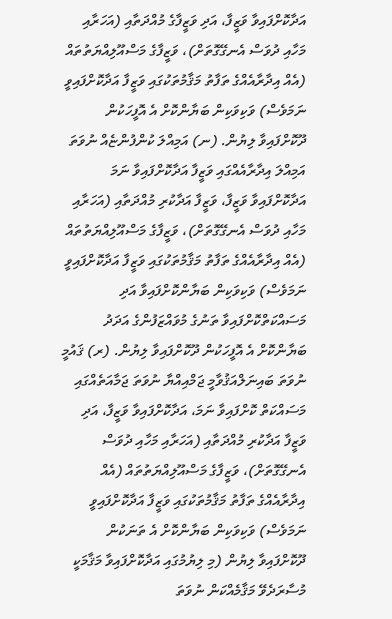އަދާކޮށްފައިވާ ވަޒީފާ، އަދި ވަޒީފާގެ މުއްދަތާއި (އަހަރާއި މަހާއި ދުވަސް އެނގޭގޮތަށް)، ވަޒީފާގެ މަސްއޫލިއްޔަތުތައް (އެއް އިދާރާއެއްގެ ތަފާތު މަޤާމުތަކުގައި ވަޒީފާ އަދާކޮށްފައިވީ ނަމަވެސް) ވަކިވަކިން ބަޔާންކޮށް އެ އޮފީހަކުން ދޫކޮށްފައިވާ ލިޔުން. (ނ) އަމިއްލަ ކުންފުންޏެއް ނުވަތަ އަމިއްލަ އިދާރާއެއްގައި ވަޒީފާ އަދާކޮށްފައިވާ ނަމަ އަދާކޮށްފައިވާ ވަޒީފާ، ވަޒީފާ އަދާކުރި މުއްދަތާއި (އަހަރާއި މަހާއި ދުވަސް އެނގޭގޮތަށް)، ވަޒީފާގެ މަސްއޫލިއްޔަތުތައް (އެއް އިދާރާއެއްގެ ތަފާތު މަޤާމުތަކުގައި ވަޒީފާ އަދާކޮށްފައިވީ ނަމަވެސް) ވަކިވަކިން ބަޔާންކޮށްފައިވާ އަދި މަސައްކަތްކޮށްފައިވާ ތަނުގެ މުވައްޒަފުންގެ އަދަދު ބަޔާންކޮށް އެ އޮފީހަކުން ދޫކޮށްފައިވާ ލިޔުން. (ރ) ޤައުމީ ނުވަތަ ބައިނަލްއަޤުވާމީ ޖަމްއިއްޔާ ނުވަތަ ޖަމާއަތެއްގައި މަސައްކަތް ކޮށްފައިވާ ނަމަ، އަދާކޮށްފައިވާ ވަޒީފާ، އަދި ވަޒީފާ އަދާކުރި މުއްދަތާއި (އަހަރާއި މަހާއި ދުވަސް އެނގޭގޮތަށް)، ވަޒީފާގެ މަސްއޫލިއްޔަތުތައް (އެއް އިދާރާއެއްގެ ތަފާތު މަޤާމުތަކުގައި ވަޒީފާ އަދާކޮށްފައިވީ ނަމަވެސް) ވަކިވަކިން ބަޔާންކޮށް އެ ތަނަކުން ދޫކޮށްފައިވާ ލިޔުން (މި ލިޔުމުގައި އަދާކޮށްފައިވާ މަޤާމަކީ މުސާރަދެވޭ މަޤާމެއްކަން ނުވަތަ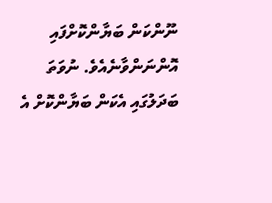ނޫންކަން ބަޔާންކޮށްފައި އޮންނަންވާނެއެވެ. ނުވަތަ ބަދަލުގައި އެކަން ބަޔާންކޮށް އެ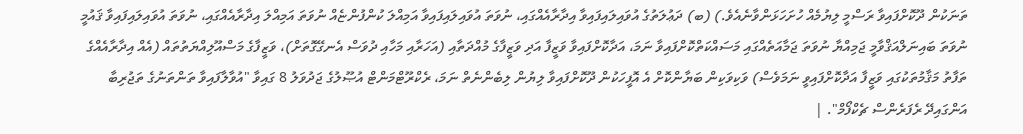ތަނަކުން ދޫކޮށްފައިވާ ރަސްމީ ލިޔުމެއް ހުށަހަޅަންވާނެއެވެ.) (ބ) ދަޢުލަތުގެ އުވައިލައިފައިވާ އިދާރާއެއްގައި، ނުވަތަ އުވައިލައިފައިވާ އަމިއްލަ ކުންފުންޏެއް ނުވަތަ އަމިއްލަ އިދާރާއެއްގައި، ނުވަތަ އުވައިލައިފައިވާ ޤައުމީ ނުވަތަ ބައިނަލްއަޤްވާމީ ޖަމިއްޔާ ނުވަތަ ޖަމާއަތެއްގައި މަސައްކަތްކޮށްފައިވާ ނަމަ، އަދާކޮށްފައިވާ ވަޒީފާ އަދި ވަޒީފާގެ މުއްދަތާއި (އަހަރާއި މަހާއި ދުވަސް އެނގޭގޮތަށް)، ވަޒީފާގެ މަސްއޫލިއްޔަތުތައް (އެއް އިދާރާއެއްގެ ތަފާތު މަޤާމުތަކުގައި ވަޒީފާ އަދާކޮށްފައިވީ ނަމަވެސް) ވަކިވަކިން ބަޔާންކޮށް އެ އޮފީހަކުން ދޫކޮށްފައިވާ ލިޔުން ލިބެންނެތް ނަމަ، ރެކްރޫޓްމަންޓް އުޞޫލުގެ ޖަދުވަލު 8 ގައިވާ "އުވާލާފައިވާ ތަންތަނުގެ ތަޖުރިބާ އަންގައިދޭ ރެފަރެންސް ޗެކްފޯމް". |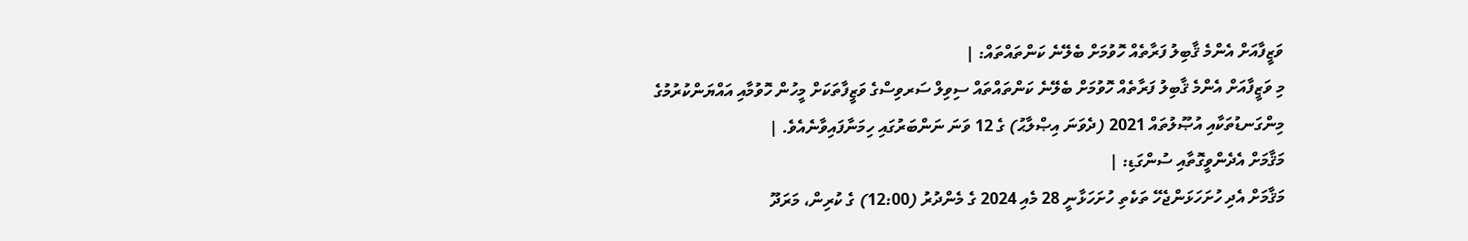ވަޒީފާއަށް އެންމެ ޤާބިލު ފަރާތެއް ހޮވުމަށް ބެލޭނެ ކަންތައްތައް: |
މި ވަޒީފާއަށް އެންމެ ޤާބިލު ފަރާތެއް ހޮވުމަށް ބެލޭނެ ކަންތައްތައް ސިވިލް ސަރވިސްގެ ވަޒީފާތަކަށް މީހުން ހޮވުމާއި އައްޔަންކުރުމުގެ މިންގަނޑުތަކާއި އުޞޫލުތައް 2021 (ދެވަނަ އިޞްލާޙު) ގެ 12 ވަނަ ނަންބަރުގައި ހިމަނާފައިވާނެއެވެ. |
މަޤާމަށް އެދެންވީގޮތާއި ސުންގަޑި: |
މަޤާމަށް އެދި ހުށަހަޅަންޖެހޭ ތަކެތި ހުށަހަޅާނީ 28 މެއި 2024 ގެ މެންދުރު (12:00) ގެ ކުރިން، މަރަދޫ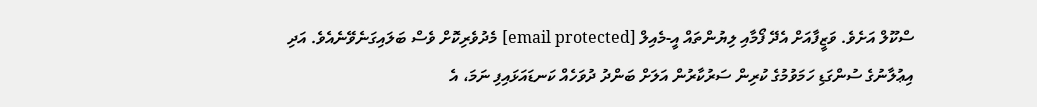ސްކޫލް އަށެވެ. ވަޒީފާއަށް އެދޭ ފޯމާއި ލިޔުންތައް އީ-މެއިލް [email protected] މެދުވެރިކޮށް ވެސް ބަލައިގަނެވޭނެއެވެ. އަދި އިޢުލާނުގެ ސުންގަޑި ހަމަވުމުގެ ކުރިން ސަރުކާރުން އަލަށް ބަންދު ދުވަހެއް ކަނޑައަޅައިފި ނަމަ، އެ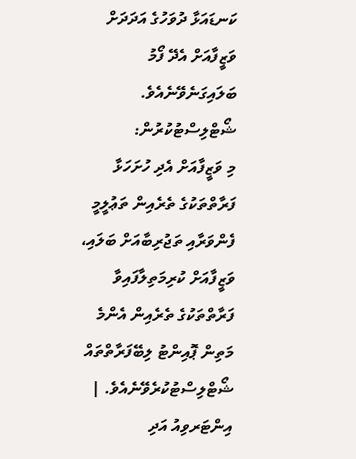ކަނޑައަޅާ ދުވަހުގެ އަދަދަށް ވަޒީފާއަށް އެދޭ ފޯމު ބަލައިގަނެވޭނެއެވެ.
ޝޯޓްލިސްޓުކުރުން:
މި ވަޒީފާއަށް އެދި ހުށަހަޅާ ފަރާތްތަކުގެ ތެރެއިން ތަޢުލީމީ ފެންވަރާއި ތަޖުރިބާއަށް ބަލައި، ވަޒީފާއަށް ކުރިމަތިލާފައިވާ ފަރާތްތަކުގެ ތެރެއިން އެންމެ މަތިން ޕޮއިންޓު ލިބޭފަރާތްތައް ޝޯޓްލިސްޓުކުރެވޭނެއެވެ. |
އިންޓަރވިއު އަދި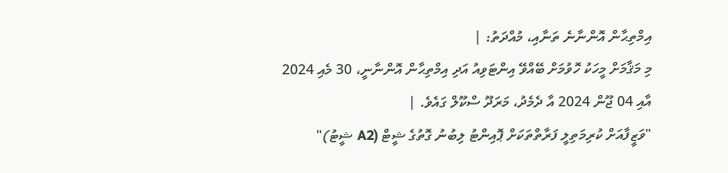އިމްތިޙާން އޮންނާނެ ތަނާއި، މުއްދަތު: |
މި މަޤާމަށް މީހަކު ހޮވުމަށް ބޭއްވޭ އިންޓަވިއު އަދި އިމްތިޙާން އޮންނާނީ، 30 މެއި 2024 އާއި 04 ޖޫން 2024 އާ ދެމެދު، މަރަދޫ ސްކޫލް ގައެވެ. |
"ވަޒީފާއަށް ކުރިމަތިލީ ފަރާތްތަކަށް ޕޮއިންޓު ލިބުނު ގޮތުގެ ޝީޓް (A2 ޝީޓު)"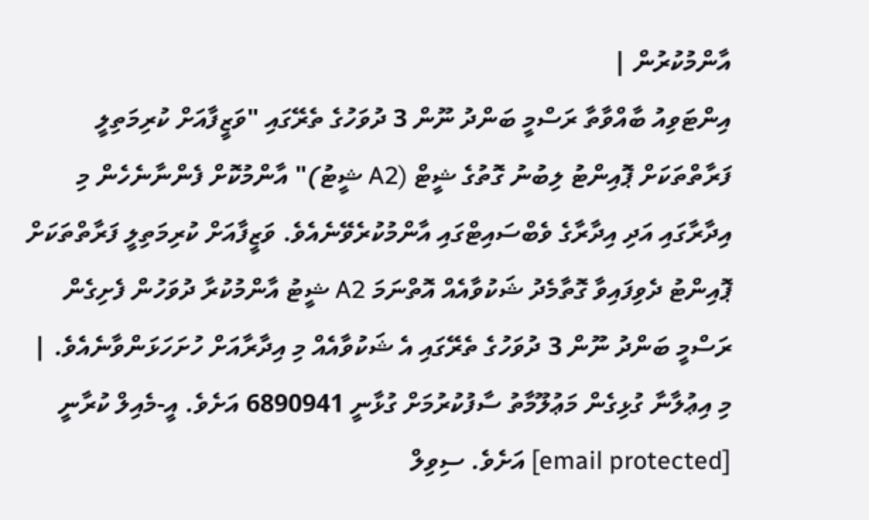އާންމުކުރުން |
އިންޓަވިއު ބާއްވާތާ ރަސްމީ ބަންދު ނޫން 3 ދުވަހުގެ ތެރޭގައި "ވަޒީފާއަށް ކުރިމަތިލީ ފަރާތްތަކަށް ޕޮއިންޓު ލިބުނު ގޮތުގެ ޝީޓް (A2 ޝީޓު)" އާންމުކޮށް ފެންނާނެހެން މި އިދާރާގައި އަދި އިދާރާގެ ވެބްސައިޓްގައި އާންމުކުރެވޭނެއެވެ. ވަޒީފާއަށް ކުރިމަތިލީ ފަރާތްތަކަށް ޕޮއިންޓު ދެވިފައިވާ ގޮތާމެދު ޝަކުވާއެއް އޮތްނަމަ A2 ޝީޓު އާންމުކުރާ ދުވަހުން ފެށިގެން ރަސްމީ ބަންދު ނޫން 3 ދުވަހުގެ ތެރޭގައި އެ ޝަކުވާއެއް މި އިދާރާއަށް ހުށަހަޅަންވާނެއެވެ. |
މި އިޢުލާނާ ގުޅިގެން މަޢުލޫމާތު ސާފުކުރުމަށް ގުޅާނީ 6890941 އަށެވެ. އީ-މެއިލް ކުރާނީ [email protected] އަށެވެ. ސިވިލް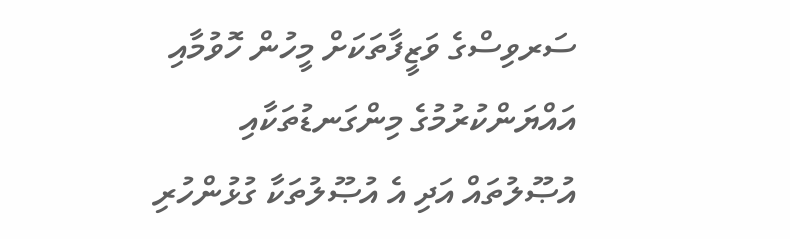ސަރވިސްގެ ވަޒީފާތަކަށް މީހުން ހޮވުމާއި އައްޔަންކުރުމުގެ މިންގަނޑުތަކާއި އުޞޫލުތައް އަދި އެ އުޞޫލުތަކާ ގުޅުންހުރި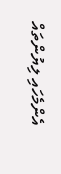އެންމެހައި ލިޔުންތައް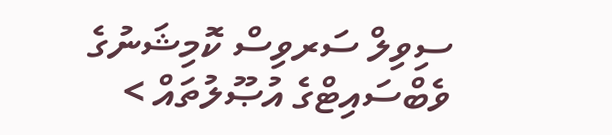ސިވިލް ސަރވިސް ކޮމިޝަނުގެ ވެބްސައިޓްގެ އުޞޫލުތައް >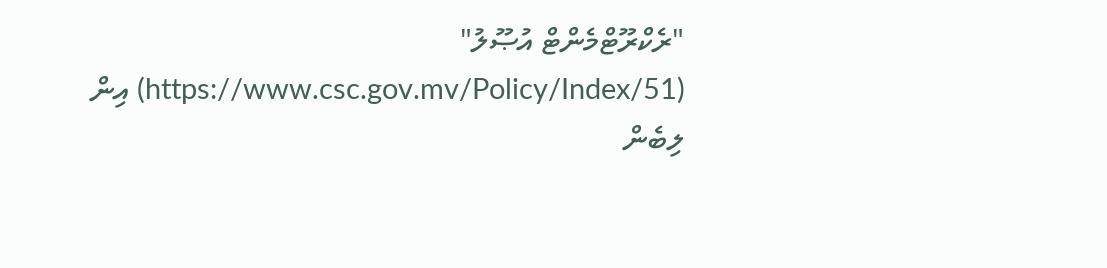"ރެކްރޫޓްމެންޓް އުޞޫލު" (https://www.csc.gov.mv/Policy/Index/51) އިން ލިބެން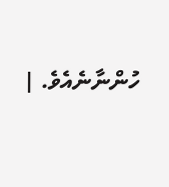ހުންނާނެއެވެ. |